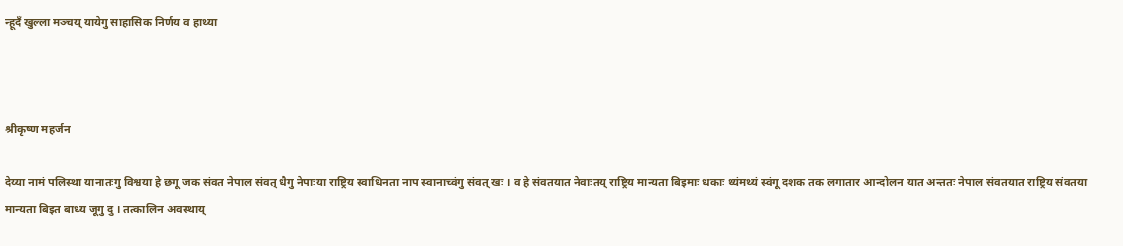न्हूदँ खुल्ला मञ्चय् यायेगु साहासिक निर्णय व हाथ्या



श्रीकृष्ण महर्जन

देय्या नामं पलिस्था यानातःगु विश्वया हे छगू जक संवत नेपाल संवत् धैगु नेपाःया राष्ट्रिय स्वाधिनता नाप स्वानाच्वंगु संवत् खः । व हे संवतयात नेवाःतय् राष्ट्रिय मान्यता बिइमाः धकाः थ्यंमथ्यं स्वंगू दशक तक लगातार आन्दोलन यात अन्ततः नेपाल संवतयात राष्ट्रिय संवतया मान्यता बिइत बाध्य जूगु दु । तत्कालिन अवस्थाय्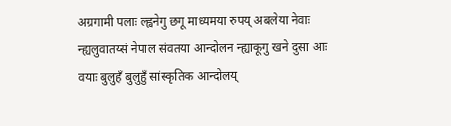अग्रगामी पलाः ल्ह्वनेगु छगू माध्यमया रुपय् अबलेया नेवाः न्ह्यलुवातय्सं नेपाल संवतया आन्दोलन न्ह्याकूगु खने दुसा आः वयाः बुलुहँ बुलुहुँ सांस्कृतिक आन्दोलय्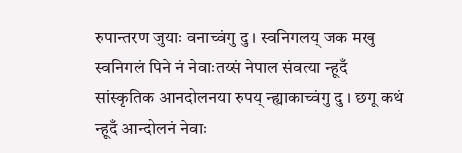रुपान्तरण जुयाः वनाच्वंगु दु । स्वनिगलय् जक मखु स्वनिगलं पिने नं नेवाःतय्सं नेपाल संवत्या न्हूदँ सांस्कृतिक आनदोलनया रुपय् न्ह्याकाच्वंगु दु । छगू कथं न्हूदँ आन्दोलनं नेवाः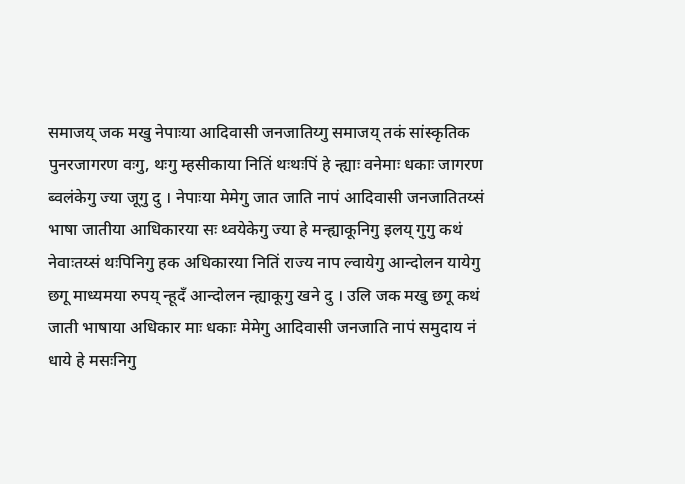समाजय् जक मखु नेपाःया आदिवासी जनजातिय्गु समाजय् तकं सांस्कृतिक पुनरजागरण वःगु, थःगु म्हसीकाया नितिं थःथःपिं हे न्ह्याः वनेमाः धकाः जागरण ब्वलंकेगु ज्या जूगु दु । नेपाःया मेमेगु जात जाति नापं आदिवासी जनजातितय्सं भाषा जातीया आधिकारया सः थ्वयेकेगु ज्या हे मन्ह्याकूनिगु इलय् गुगु कथं नेवाःतय्सं थःपिनिगु हक अधिकारया नितिं राज्य नाप ल्वायेगु आन्दोलन यायेगु छगू माध्यमया रुपय् न्हूदँ आन्दोलन न्ह्याकूगु खने दु । उलि जक मखु छगू कथं जाती भाषाया अधिकार माः धकाः मेमेगु आदिवासी जनजाति नापं समुदाय नं धाये हे मसःनिगु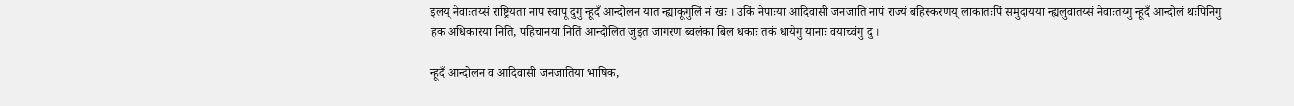इलय् नेवाःतय्सं राष्ट्रियता नाप स्वापू दुगु न्हूदँ आन्दोलन यात न्ह्याकूगुलिं नं खः । उकिं नेपाःया आदिवासी जनजाति नापं राज्यं बहिस्करणय् लाकातःपिं समुदायया न्ह्यलुवातय्सं नेवाःतय्गु न्हूदँ आन्दोलं थःपिनिगु हक अधिकारया निति, पहिचानया नितिं आन्दोलित जुइत जागरण ब्वलंका बिल धकाः तकं धायेगु यानाः वयाच्वंगु दु ।

न्हूदँ आन्दोलन व आदिवासी जनजातिया भाषिक,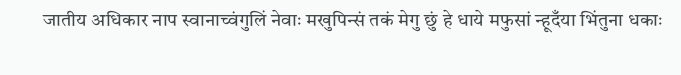जातीय अधिकार नाप स्वानाच्वंगुलिं नेवाः मखुपिन्सं तकं मेगु छुं हे धाये मफुसां न्हूदँया भिंतुना धकाः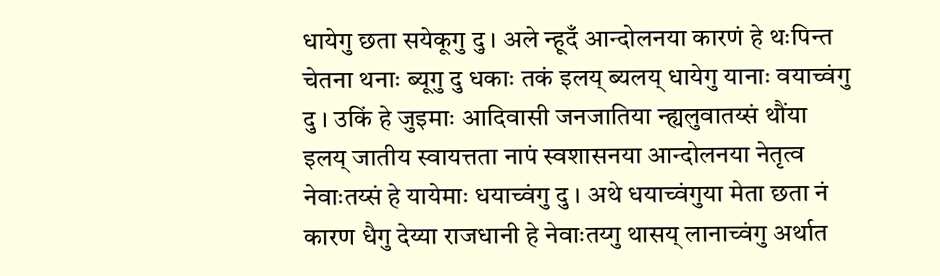धायेगु छता सयेकूगु दु । अले न्हूदँ आन्दोलनया कारणं हे थःपिन्त चेतना थनाः ब्यूगु दु धकाः तकं इलय् ब्यलय् धायेगु यानाः वयाच्वंगु दु । उकिं हे जुइमाः आदिवासी जनजातिया न्ह्यलुवातय्सं थौंया इलय् जातीय स्वायत्तता नापं स्वशासनया आन्दोलनया नेतृत्व नेवाःतय्सं हे यायेमाः धयाच्वंगु दु । अथे धयाच्वंगुया मेता छता नं कारण धैगु देय्या राजधानी हे नेवाःतय्गु थासय् लानाच्वंगु अर्थात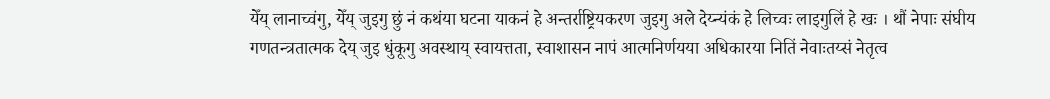येँय् लानाच्वंगु, येँय् जुइगु छुं नं कथंया घटना याकनं हे अन्तर्राष्ट्रियकरण जुइगु अले देय्न्यंकं हे लिच्वः लाइगुलिं हे खः । थौं नेपाः संघीय गणतन्त्रतात्मक देय् जुइ धुंकूगु अवस्थाय् स्वायत्तता, स्वाशासन नापं आत्मनिर्णयया अधिकारया नितिं नेवाःतय्सं नेतृत्व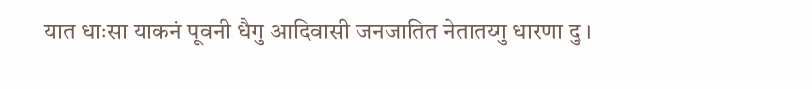यात धाःसा याकनं पूवनी धैगु आदिवासी जनजातित नेतातय्गु धारणा दु ।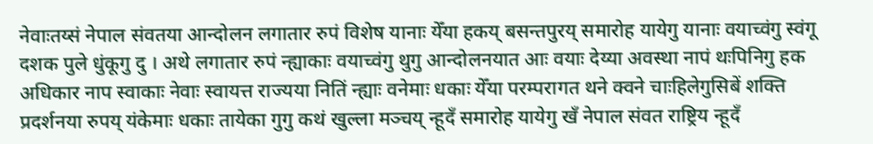नेवाःतय्सं नेपाल संवतया आन्दोलन लगातार रुपं विशेष यानाः येँया हकय् बसन्तपुरय् समारोह यायेगु यानाः वयाच्वंगु स्वंगू दशक पुले धुंकूगु दु । अथे लगातार रुपं न्ह्याकाः वयाच्वंगु थुगु आन्दोलनयात आः वयाः देय्या अवस्था नापं थःपिनिगु हक अधिकार नाप स्वाकाः नेवाः स्वायत्त राज्यया नितिं न्ह्याः वनेमाः धकाः येँया परम्परागत थने क्वने चाःहिलेगुसिबें शक्ति प्रदर्शनया रुपय् यंकेमाः धकाः तायेका गुगु कथं खुल्ला मञ्चय् न्हूदँ समारोह यायेगु खँ नेपाल संवत राष्ट्रिय न्हूदँ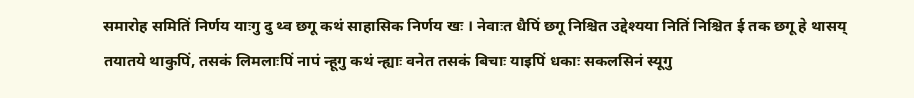समारोह समितिं निर्णय याःगु दु थ्व छगू कथं साहासिक निर्णय खः । नेवाःत धैपिं छगू निश्चित उद्देश्यया नितिं निश्चित ई तक छगू हे थासय् तयातये थाकुपिं, तसकं लिमलाःपिं नापं न्हूगु कथं न्ह्याः वनेत तसकं बिचाः याइपिं धकाः सकलसिनं स्यूगु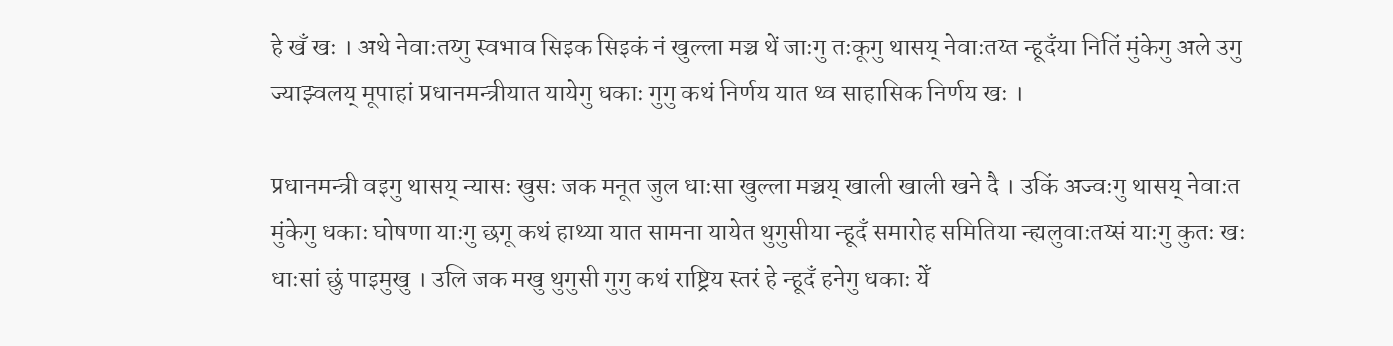हे खँ खः । अथे नेवाःतय्गु स्वभाव सिइक सिइकं नं खुल्ला मञ्च थें जाःगु तःकूगु थासय् नेवाःतय्त न्हूदँया नितिं मुंकेगु अले उगु ज्याझ्वलय् मूपाहां प्रधानमन्त्रीयात यायेगु धकाः गुगु कथं निर्णय यात थ्व साहासिक निर्णय खः ।

प्रधानमन्त्री वइगु थासय् न्यासः खुसः जक मनूत जुल धाःसा खुल्ला मञ्चय् खाली खाली खने दै । उकिं अज्वःगु थासय् नेवाःत मुंकेगु धकाः घोषणा याःगु छगू कथं हाथ्या यात सामना यायेत थुगुसीया न्हूदँ समारोह समितिया न्ह्यलुवाःतय्सं याःगु कुतः खः धाःसां छुं पाइमुखु । उलि जक मखु थुगुसी गुगु कथं राष्ट्रिय स्तरं हे न्हूदँ हनेगु धकाः येँ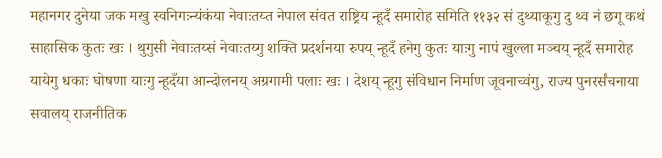महानगर दुनेया जक मखु स्वनिगःन्यंकंया नेवाःतय्त नेपाल संवत राष्ट्रिय न्हूदँ समारोह समिति ११३२ सं दुथ्याकूगु दु थ्व नं छगू कथं साहासिक कुतः खः । थुगुसी नेवाःतय्सं नेवाःतय्गु शक्ति प्रदर्शनया रुपय् न्हूदँ हनेगु कुतः याःगु नापं खुल्ला मञ्चय् न्हूदँ समारोह यायेगु धकाः घोषणा याःगु न्हूदँया आन्दोलनय् अग्रगामी पलाः खः । देशय् न्हूगु संविधान निर्माण जूवनाच्वंगु, राज्य पुनरर्संचनाया सवालय् राजनीतिक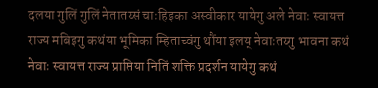दलया गुलिं गुलिं नेतातय्सं चाःहिइका अस्वीकार यायेगु अले नेवाः स्वायत्त राज्य मबिइगु कथंया भूमिका म्हिताच्वंगु थौंया इलय् नेवाःतय्गु भावना कथं नेवाः स्वायत्त राज्य प्राप्तिया नितिं शक्ति प्रदर्शन यायेगु कथं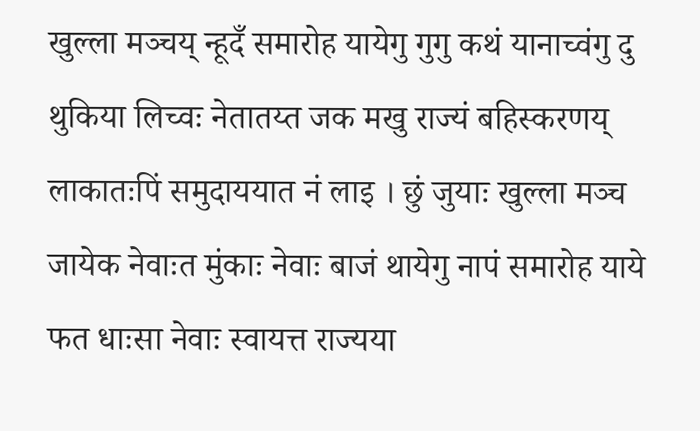खुल्ला मञ्चय् न्हूदँ समारोह यायेगु गुगु कथं यानाच्वंगु दु थुकिया लिच्वः नेतातय्त जक मखु राज्यं बहिस्करणय् लाकातःपिं समुदाययात नं लाइ । छुं जुयाः खुल्ला मञ्च जायेक नेवाःत मुंकाः नेवाः बाजं थायेगु नापं समारोह याये फत धाःसा नेवाः स्वायत्त राज्यया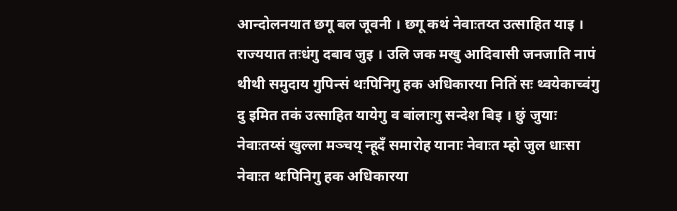आन्दोलनयात छगू बल जूवनी । छगू कथं नेवाःतय्त उत्साहित याइ । राज्ययात तःधंगु दबाव जुइ । उलि जक मखु आदिवासी जनजाति नापं थीथी समुदाय गुपिन्सं थःपिनिगु हक अधिकारया नितिं सः थ्वयेकाच्वंगु दु इमित तकं उत्साहित यायेगु व बांलाःगु सन्देश बिइ । छुं जुयाः नेवाःतय्सं खुल्ला मञ्चय् न्हूदँ समारोह यानाः नेवाःत म्हो जुल धाःसा नेवाःत थःपिनिगु हक अधिकारया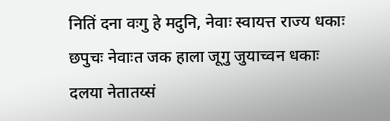नितिं दना वःगु हे मदुनि, नेवाः स्वायत्त राज्य धकाः छपुचः नेवाःत जक हाला जूगु जुयाच्वन धकाः दलया नेतातय्सं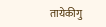तायेकीगु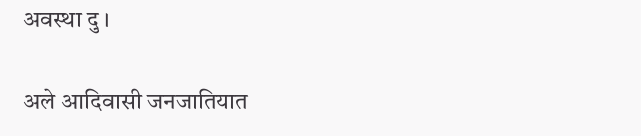अवस्था दु ।

अले आदिवासी जनजातियात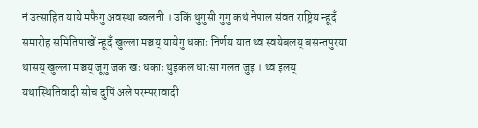नं उत्साहित याये मफैगु अवस्था ब्वलनी । उकिं थुगुसी गुगु कथं नेपाल संवत राष्ट्रिय न्हूदँ समारोह समितिपाखें न्हूदँ खुल्ला मञ्चय् यायेगु धकाः निर्णय यात थ्व स्वयेबलय् बसन्तपुरया थासय् खुल्ला मञ्चय् जूगु जक खः धकाः थुइकल धाःसा गलत जुइ । थ्व इलय् यथास्थितिवादी सोच दुपिं अले परम्परावादी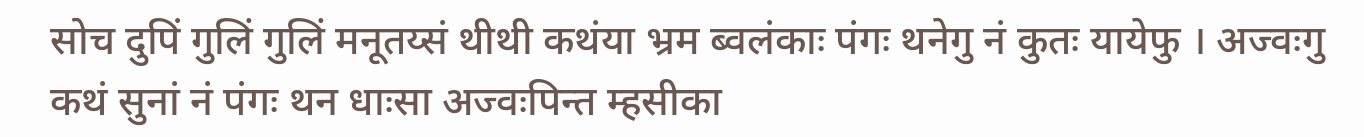सोच दुपिं गुलिं गुलिं मनूतय्सं थीथी कथंया भ्रम ब्वलंकाः पंगः थनेगु नं कुतः यायेफु । अज्वःगु कथं सुनां नं पंगः थन धाःसा अज्वःपिन्त म्हसीका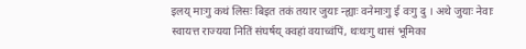इलय् माःगु कथं लिसः बिइत तकं तयार जुयाः न्ह्याः वनेमाःगु ई वःगु दु । अथे जुयाः नेवाः स्वायत्त राज्यया नितिं संघर्षय् क्वहां वयाच्वंपिं, थःथःगु थासं भूमिका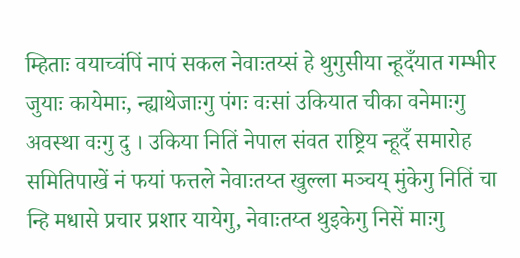म्हिताः वयाच्वंपिं नापं सकल नेवाःतय्सं हे थुगुसीया न्हूदँयात गम्भीर जुयाः कायेमाः, न्ह्याथेजाःगु पंगः वःसां उकियात चीका वनेमाःगु अवस्था वःगु दु । उकिया नितिं नेपाल संवत राष्ट्रिय न्हूदँ समारोह समितिपाखें नं फयां फत्तले नेवाःतय्त खुल्ला मञ्चय् मुंकेगु नितिं चा न्हि मधासे प्रचार प्रशार यायेगु, नेवाःतय्त थुइकेगु निसें माःगु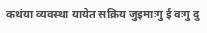कथंया व्यवस्था यायेत सक्रिय जुइमाःगु ई वःगु दु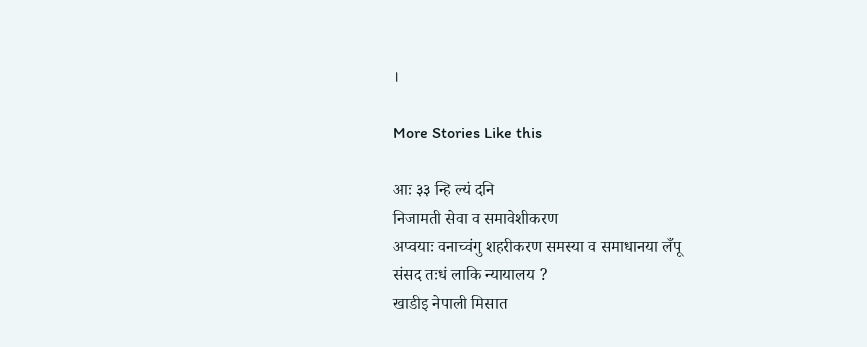।

More Stories Like this

आः ३३ न्हि ल्यं दनि
निजामती सेवा व समावेशीकरण
अप्वयाः वनाच्वंगु शहरीकरण समस्या व समाधानया लँपू
संसद तःधं लाकि न्यायालय ?
खाडीइ नेपाली मिसात